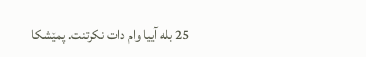25 بله آییا وام دات نکرتنت. پمێشکا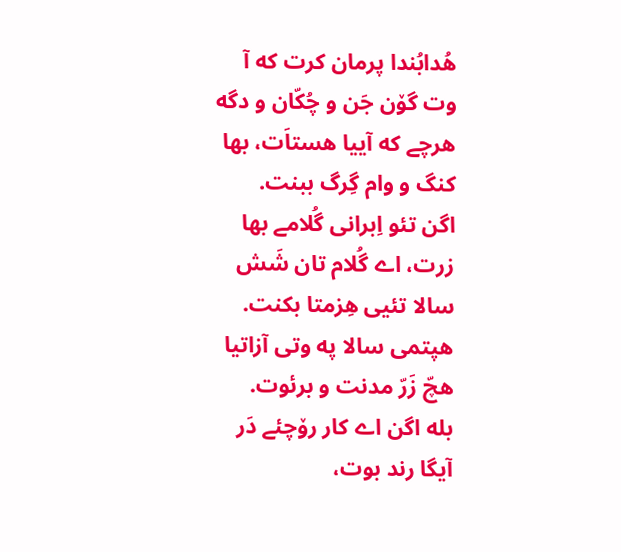هُدابُندا پرمان کرت که آ وت گۆن جَن و چُکّان و دگه هرچے که آییا هستاَت، بها کنگ و وام گِرگ ببنت.
اگن تئو اِبرانی گُلامے بها زرت، اے گُلام تان شَش سالا تئیی هِزمتا بکنت. هپتمی سالا په وتی آزاتیا هچّ زَرّ مدنت و برئوت.
بله اگن اے کار رۆچئے دَر آیگا رند بوت،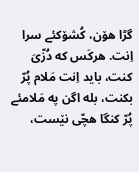گڑا هۆن، کُشۆکئے سرا اِنت. هرکَس که دُزّیَ کنت، باید اِنت مَلام پُرّ بکنت، بله اگن په مَلامئے پُرّ کنگا هچّی نێست،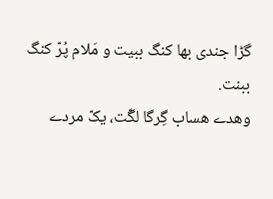گڑا جندی بها کنگ ببیت و مَلام پُرّ کنگ ببنت.
وهدے هساب گِرگا لگّت، یکّ مردے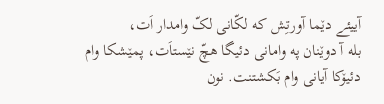آییئے دێما آورتِش که لکّانی لکّ وامدار اَت،
بله آ دوێنان په وامانی دئیگا هچّ نێستاَت، پمێشکا وام دئیۆکا آیانی وام بَکشتنت. نون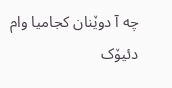چه آ دوێنان کجامیا وام دئیۆک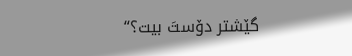گێشتر دۆستَ بیت؟“